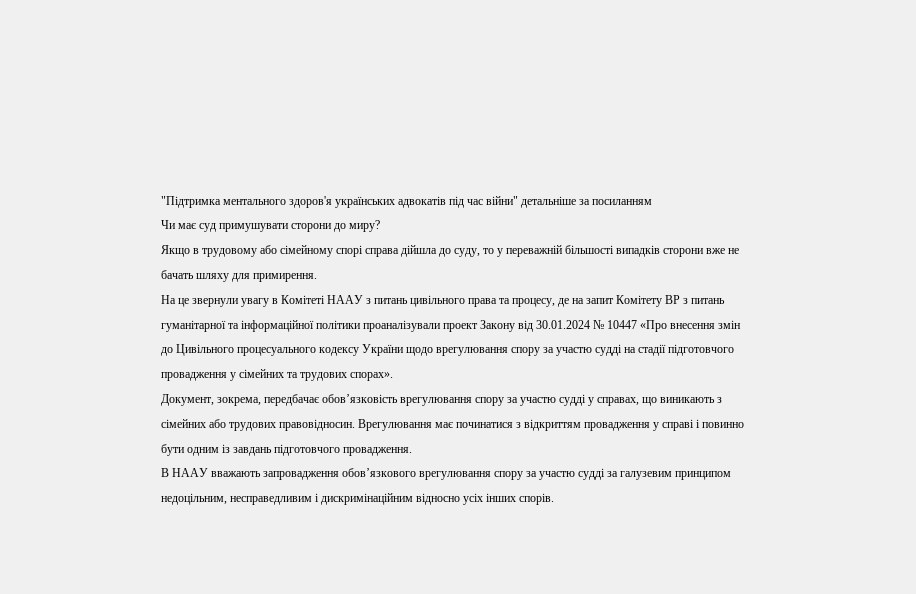"Підтримка ментального здоров'я українських адвокатів під час війни" детальніше за посиланням
Чи має суд примушувати сторони до миру?
Якщо в трудовому або сімейному спорі справа дійшла до суду, то у переважній більшості випадків сторони вже не бачать шляху для примирення.
На це звернули увагу в Комітеті НААУ з питань цивільного права та процесу, де на запит Комітету ВР з питань гуманітарної та інформаційної політики проаналізували проект Закону від 30.01.2024 № 10447 «Про внесення змін до Цивільного процесуального кодексу України щодо врегулювання спору за участю судді на стадії підготовчого провадження у сімейних та трудових спорах».
Документ, зокрема, передбачає обов’язковість врегулювання спору за участю судді у справах, що виникають з сімейних або трудових правовідносин. Врегулювання має починатися з відкриттям провадження у справі і повинно бути одним із завдань підготовчого провадження.
В НААУ вважають запровадження обов’язкового врегулювання спору за участю судді за галузевим принципом недоцільним, несправедливим і дискримінаційним відносно усіх інших спорів.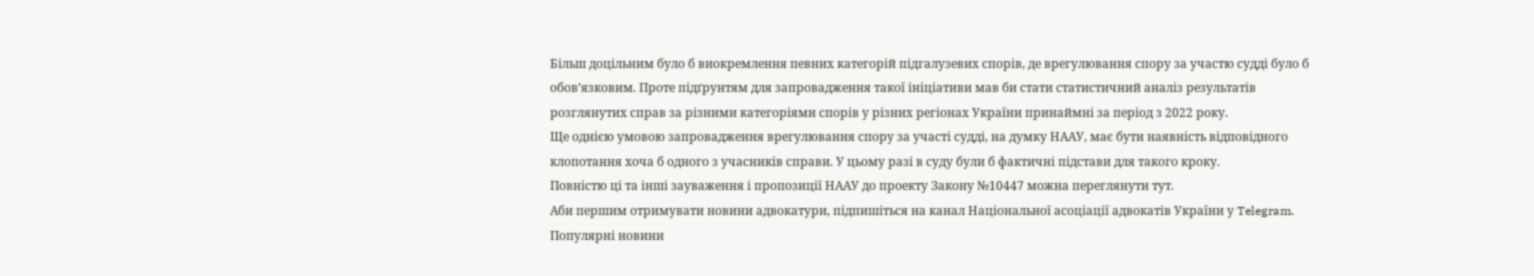Більш доцільним було б виокремлення певних категорій підгалузевих спорів, де врегулювання спору за участю судді було б обов’язковим. Проте підґрунтям для запровадження такої ініціативи мав би стати статистичний аналіз результатів розглянутих справ за різними категоріями спорів у різних регіонах України принаймні за період з 2022 року.
Ще однією умовою запровадження врегулювання спору за участі судді, на думку НААУ, має бути наявність відповідного клопотання хоча б одного з учасників справи. У цьому разі в суду були б фактичні підстави для такого кроку.
Повністю ці та інші зауваження і пропозиції НААУ до проекту Закону №10447 можна переглянути тут.
Аби першим отримувати новини адвокатури, підпишіться на канал Національної асоціації адвокатів України у Telegram.
Популярні новини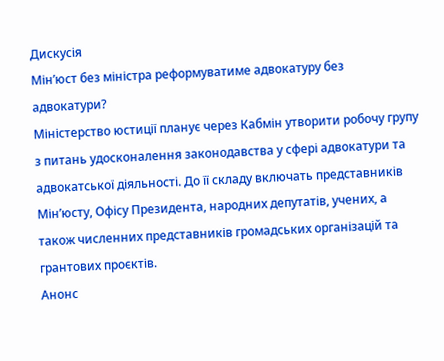Дискусія
Мінʼюст без міністра реформуватиме адвокатуру без адвокатури?
Міністерство юстиції планує через Кабмін утворити робочу групу з питань удосконалення законодавства у сфері адвокатури та адвокатської діяльності. До її складу включать представників Мінʼюсту, Офісу Президента, народних депутатів, учених, а також численних представників громадських організацій та грантових проєктів.
Анонс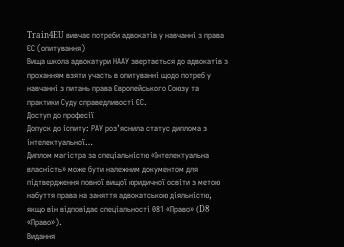Train4EU вивчає потреби адвокатів у навчанні з права ЄС (опитування)
Вища школа адвокатури НААУ звертається до адвокатів з проханням взяти участь в опитуванні щодо потреб у навчанні з питань права Європейського Союзу та практики Суду справедливості ЄС.
Доступ до професії
Допуск до іспиту: РАУ роз’яснила статус диплома з інтелектуальної…
Диплом магістра за спеціальністю «Інтелектуальна власність» може бути належним документом для підтвердження повної вищої юридичної освіти з метою набуття права на заняття адвокатською діяльністю, якщо він відповідає спеціальності 081 «Право» (D8 «Право»).
Видання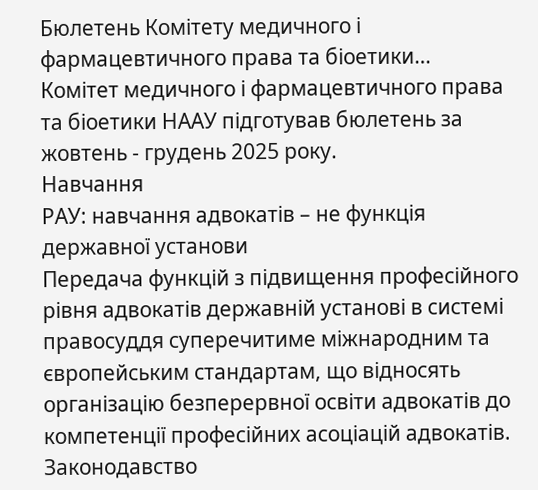Бюлетень Комітету медичного і фармацевтичного права та біоетики…
Комітет медичного і фармацевтичного права та біоетики НААУ підготував бюлетень за жовтень - грудень 2025 року.
Навчання
РАУ: навчання адвокатів – не функція державної установи
Передача функцій з підвищення професійного рівня адвокатів державній установі в системі правосуддя суперечитиме міжнародним та європейським стандартам, що відносять організацію безперервної освіти адвокатів до компетенції професійних асоціацій адвокатів.
Законодавство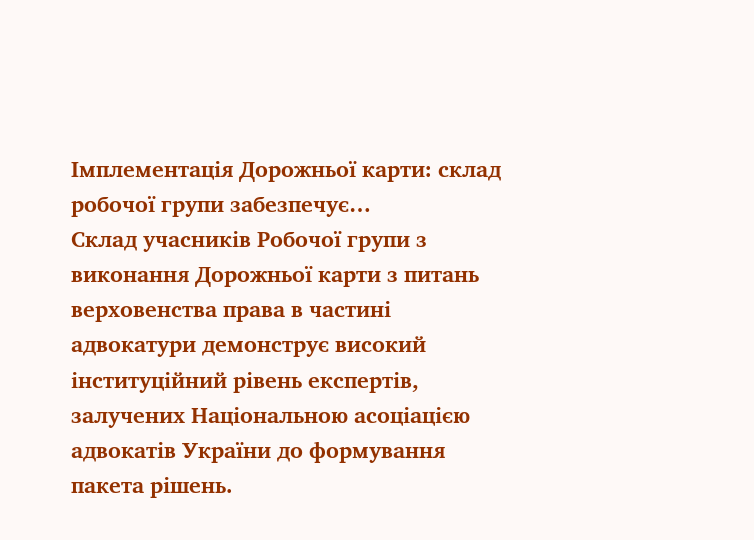Імплементація Дорожньої карти: склад робочої групи забезпечує…
Склад учасників Робочої групи з виконання Дорожньої карти з питань верховенства права в частині адвокатури демонструє високий інституційний рівень експертів, залучених Національною асоціацією адвокатів України до формування пакета рішень.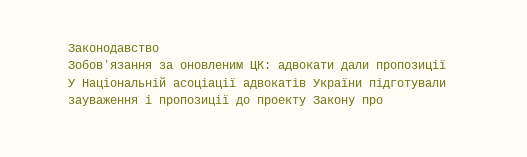Законодавство
Зобовʼязання за оновленим ЦК: адвокати дали пропозиції
У Національній асоціації адвокатів України підготували зауваження і пропозиції до проекту Закону про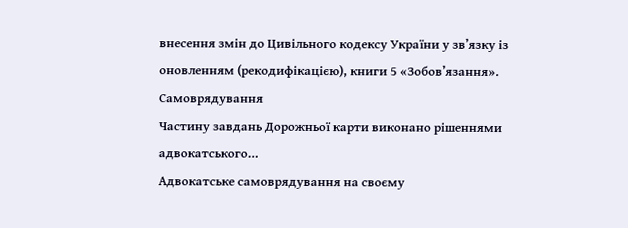внесення змін до Цивільного кодексу України у зв’язку із оновленням (рекодифікацією), книги 5 «Зобов’язання».
Самоврядування
Частину завдань Дорожньої карти виконано рішеннями адвокатського…
Адвокатське самоврядування на своєму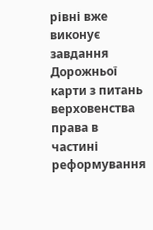рівні вже виконує завдання Дорожньої карти з питань верховенства права в частині реформування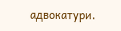адвокатури.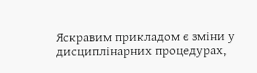Яскравим прикладом є зміни у дисциплінарних процедурах,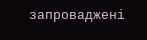запроваджені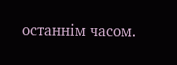останнім часом.